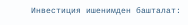Инвестиция ишенимден башталат: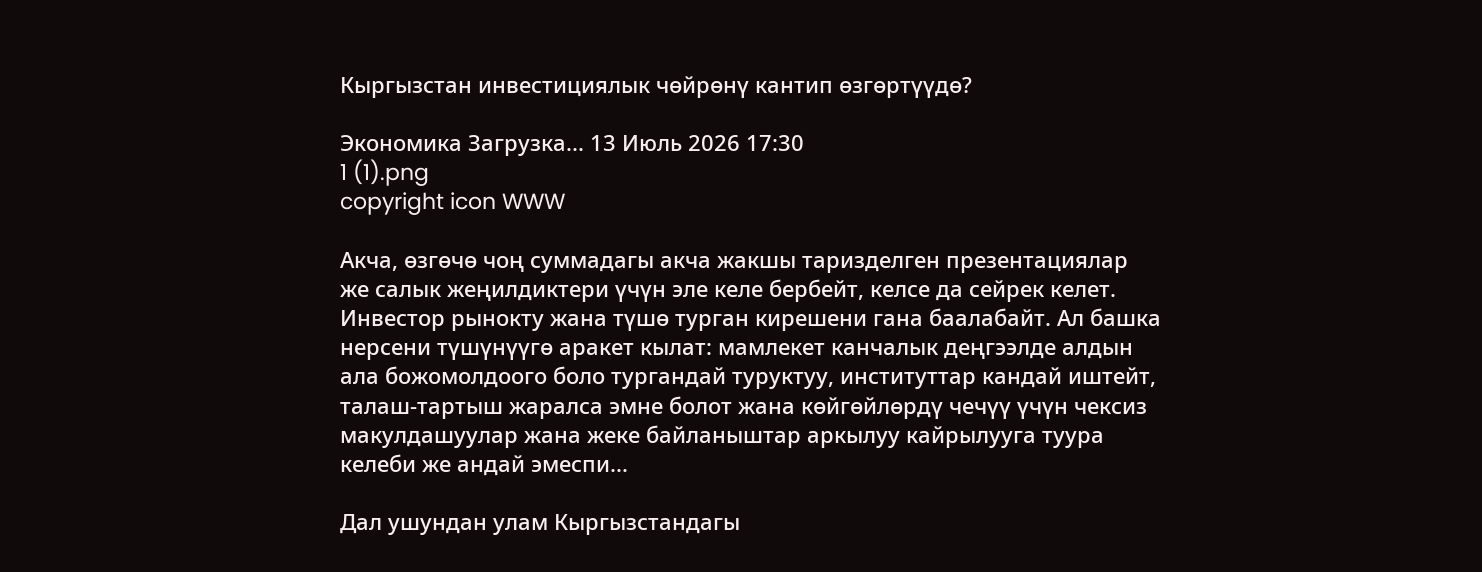Кыргызстан инвестициялык чөйрөнү кантип өзгөртүүдө?

Экономика Загрузка... 13 Июль 2026 17:30
1 (1).png
copyright icon WWW

Акча, өзгөчө чоң суммадагы акча жакшы таризделген презентациялар же салык жеңилдиктери үчүн эле келе бербейт, келсе да сейрек келет. Инвестор рынокту жана түшө турган кирешени гана баалабайт. Ал башка нерсени түшүнүүгө аракет кылат: мамлекет канчалык деңгээлде алдын ала божомолдоого боло тургандай туруктуу, институттар кандай иштейт, талаш-тартыш жаралса эмне болот жана көйгөйлөрдү чечүү үчүн чексиз макулдашуулар жана жеке байланыштар аркылуу кайрылууга туура келеби же андай эмеспи...

Дал ушундан улам Кыргызстандагы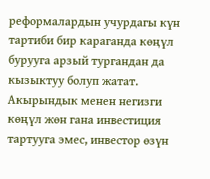реформалардын учурдагы күн тартиби бир караганда көңүл бурууга арзый тургандан да кызыктуу болуп жатат. Акырындык менен негизги көңүл жөн гана инвестиция тартууга эмес, инвестор өзүн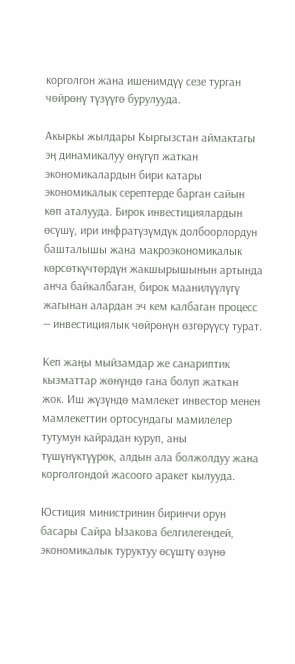корголгон жана ишенимдүү сезе турган чөйрөнү түзүүгө бурулууда.

Акыркы жылдары Кыргызстан аймактагы эң динамикалуу өнүгүп жаткан экономикалардын бири катары экономикалык серептерде барган сайын көп аталууда. Бирок инвестициялардын өсүшү, ири инфратүзүмдүк долбоорлордун башталышы жана макроэкономикалык көрсөткүчтөрдүн жакшырышынын артында анча байкалбаган, бирок маанилүүлүгү жагынан алардан эч кем калбаган процесс — инвестициялык чөйрөнүн өзгөрүүсү турат.

Кеп жаңы мыйзамдар же санариптик кызматтар жөнүндө гана болуп жаткан жок. Иш жүзүндө мамлекет инвестор менен мамлекеттин ортосундагы мамилелер тутумун кайрадан куруп, аны түшүнүктүүрөк, алдын ала болжолдуу жана корголгондой жасоого аракет кылууда.

Юстиция министринин биринчи орун басары Сайра Ызакова белгилегендей, экономикалык туруктуу өсүштү өзүнө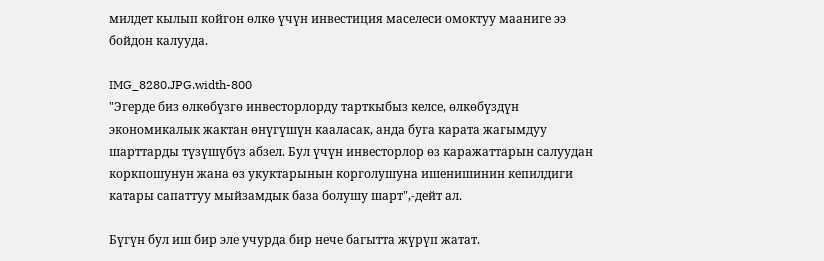милдет кылып койгон өлкө үчүн инвестиция маселеси омоктуу мааниге ээ бойдон калууда.

IMG_8280.JPG.width-800
"Эгерде биз өлкөбүзгө инвесторлорду тарткыбыз келсе, өлкөбүздүн экономикалык жактан өнүгүшүн кааласак, анда буга карата жагымдуу шарттарды түзүшүбүз абзел. Бул үчүн инвесторлор өз каражаттарын салуудан коркпошунун жана өз укуктарынын корголушуна ишенишинин кепилдиги катары сапаттуу мыйзамдык база болушу шарт",-дейт ал.

Бүгүн бул иш бир эле учурда бир нече багытта жүрүп жатат.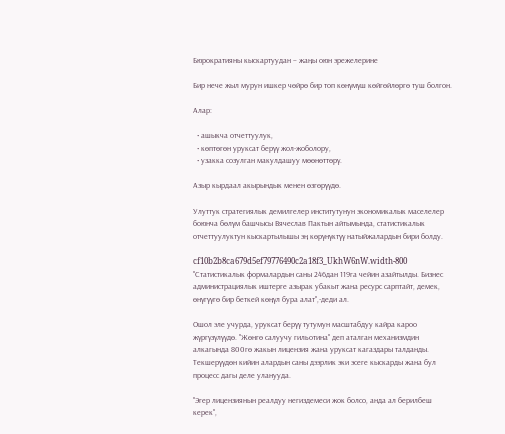Бюрократияны кыскартуудан – жаңы оюн эрежелерине

Бир нече жыл мурун ишкер чөйрө бир топ көнүмүш көйгөйлөргө туш болгон.

Алар:

  • ашыкча отчеттуулук,
  • көптөгөн уруксат берүү жол-жоболору,
  • узакка созулган макулдашуу мөөнөттөрү.

Азыр кырдаал акырындык менен өзгөрүүдө.

Улуттук стратегиялык демилгелер институтунун экономикалык маселелер боюнча бөлүм башчысы Вячеслав Пактын айтымында, статистикалык отчеттуулуктун кыскартылышы эң көрүнүктүү натыйжалардын бири болду.

cf10b2b8ca679d5ef79776490c2a18f3_UkhW6nW.width-800
"Статистикалык формалардын саны 246дан 119га чейин азайтылды. Бизнес администрациялык иштерге азырак убакыт жана ресурс сарптайт, демек, өнүгүүгө бир беткей көңүл бура алат",-деди ал.

Ошол эле учурда, уруксат берүү тутумун масштабдуу кайра кароо жүргүзүлүүдө. "Жөнгө салуучу гильотина" деп аталган механизмдин алкагында 800гө жакын лицензия жана уруксат кагаздары талданды. Текшерүүдөн кийин алардын саны дээрлик эки эсеге кыскарды жана бул процесс дагы деле уланууда.

"Эгер лицензиянын реалдуу негиздемеси жок болсо, анда ал берилбеш керек",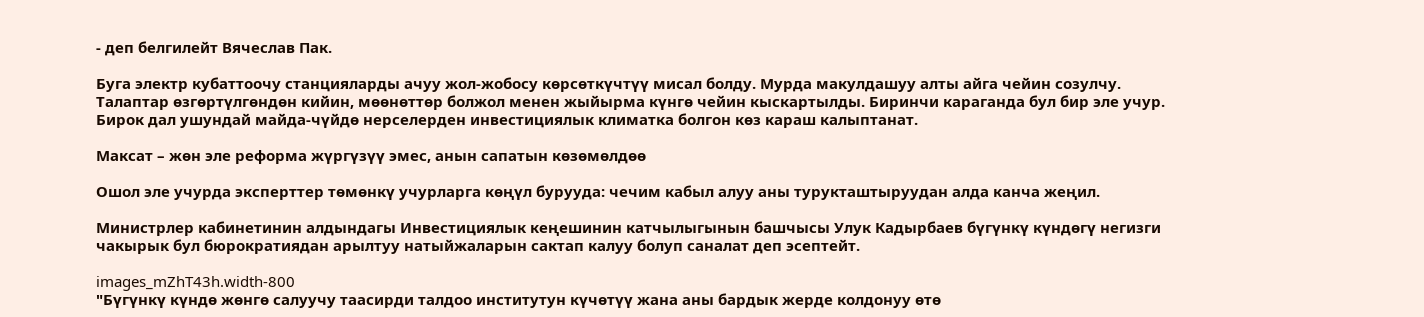- деп белгилейт Вячеслав Пак.

Буга электр кубаттоочу станцияларды ачуу жол-жобосу көрсөткүчтүү мисал болду. Мурда макулдашуу алты айга чейин созулчу. Талаптар өзгөртүлгөндөн кийин, мөөнөттөр болжол менен жыйырма күнгө чейин кыскартылды. Биринчи караганда бул бир эле учур. Бирок дал ушундай майда-чүйдө нерселерден инвестициялык климатка болгон көз караш калыптанат.

Максат – жөн эле реформа жүргүзүү эмес, анын сапатын көзөмөлдөө

Ошол эле учурда эксперттер төмөнкү учурларга көңүл бурууда: чечим кабыл алуу аны турукташтыруудан алда канча жеңил.

Министрлер кабинетинин алдындагы Инвестициялык кеңешинин катчылыгынын башчысы Улук Кадырбаев бүгүнкү күндөгү негизги чакырык бул бюрократиядан арылтуу натыйжаларын сактап калуу болуп саналат деп эсептейт.

images_mZhT43h.width-800
"Бүгүнкү күндө жөнгө салуучу таасирди талдоо институтун күчөтүү жана аны бардык жерде колдонуу өтө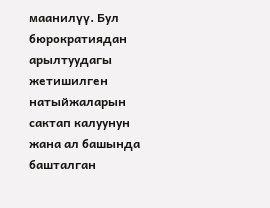маанилүү. Бул бюрократиядан арылтуудагы жетишилген натыйжаларын сактап калуунун жана ал башында башталган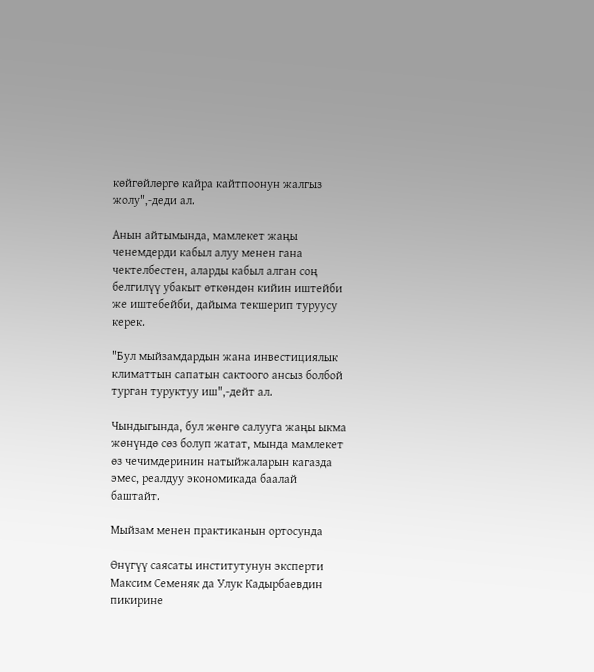көйгөйлөргө кайра кайтпоонун жалгыз жолу",-деди ал.

Анын айтымында, мамлекет жаңы ченемдерди кабыл алуу менен гана чектелбестен, аларды кабыл алган соң белгилүү убакыт өткөндөн кийин иштейби же иштебейби, дайыма текшерип туруусу керек.

"Бул мыйзамдардын жана инвестициялык климаттын сапатын сактоого ансыз болбой турган туруктуу иш",-дейт ал.

Чындыгында, бул жөнгө салууга жаңы ыкма жөнүндө сөз болуп жатат, мында мамлекет өз чечимдеринин натыйжаларын кагазда эмес, реалдуу экономикада баалай баштайт.

Мыйзам менен практиканын ортосунда

Өнүгүү саясаты институтунун эксперти Максим Семеняк да Улук Кадырбаевдин пикирине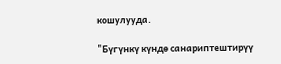кошулууда.

"Бүгүнкү күндө санариптештирүү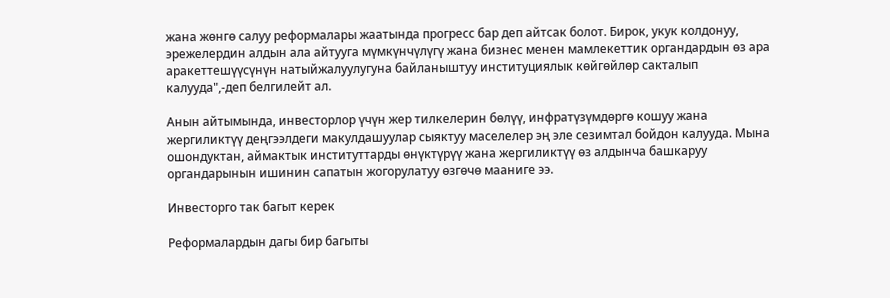жана жөнгө салуу реформалары жаатында прогресс бар деп айтсак болот. Бирок, укук колдонуу, эрежелердин алдын ала айтууга мүмкүнчүлүгү жана бизнес менен мамлекеттик органдардын өз ара аракеттешүүсүнүн натыйжалуулугуна байланыштуу институциялык көйгөйлөр сакталып калууда",-деп белгилейт ал.

Анын айтымында, инвесторлор үчүн жер тилкелерин бөлүү, инфратүзүмдөргө кошуу жана жергиликтүү деңгээлдеги макулдашуулар сыяктуу маселелер эң эле сезимтал бойдон калууда. Мына ошондуктан, аймактык институттарды өнүктүрүү жана жергиликтүү өз алдынча башкаруу органдарынын ишинин сапатын жогорулатуу өзгөчө мааниге ээ.

Инвесторго так багыт керек

Реформалардын дагы бир багыты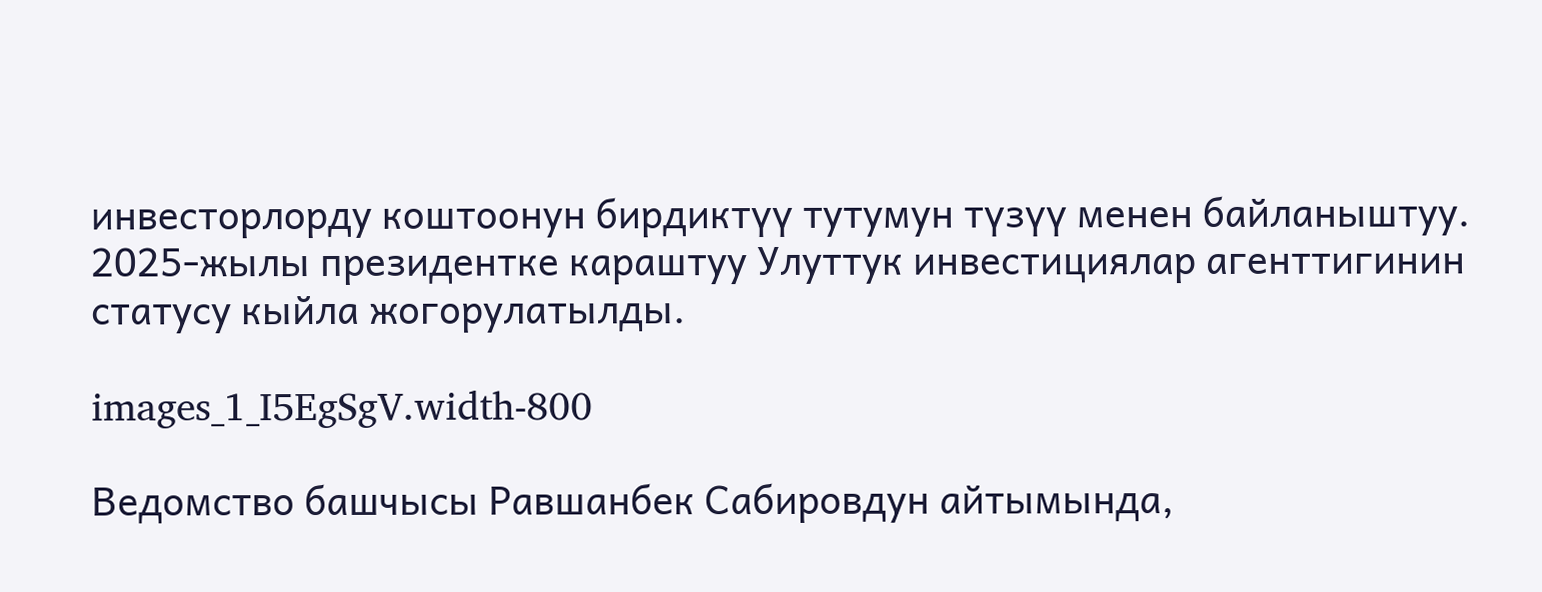инвесторлорду коштоонун бирдиктүү тутумун түзүү менен байланыштуу. 2025-жылы президентке караштуу Улуттук инвестициялар агенттигинин статусу кыйла жогорулатылды.

images_1_I5EgSgV.width-800

Ведомство башчысы Равшанбек Сабировдун айтымында,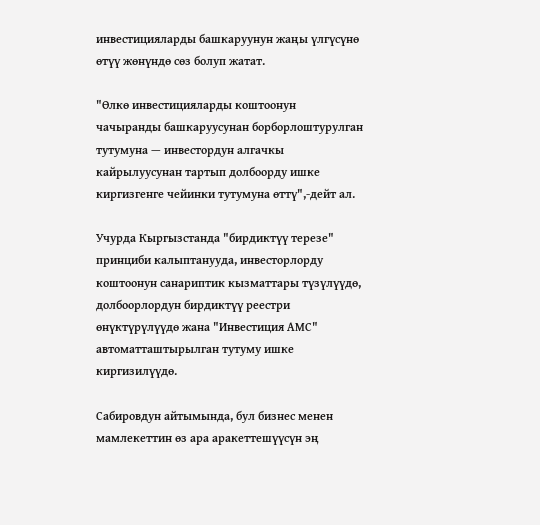инвестицияларды башкаруунун жаңы үлгүсүнө өтүү жөнүндө сөз болуп жатат.

"Өлкө инвестицияларды коштоонун чачыранды башкаруусунан борборлоштурулган тутумуна — инвестордун алгачкы кайрылуусунан тартып долбоорду ишке киргизгенге чейинки тутумуна өттү",-дейт ал.

Учурда Кыргызстанда "бирдиктүү терезе" принциби калыптанууда, инвесторлорду коштоонун санариптик кызматтары түзүлүүдө, долбоорлордун бирдиктүү реестри өнүктүрүлүүдө жана "Инвестиция АМС" автоматташтырылган тутуму ишке киргизилүүдө.

Сабировдун айтымында, бул бизнес менен мамлекеттин өз ара аракеттешүүсүн эң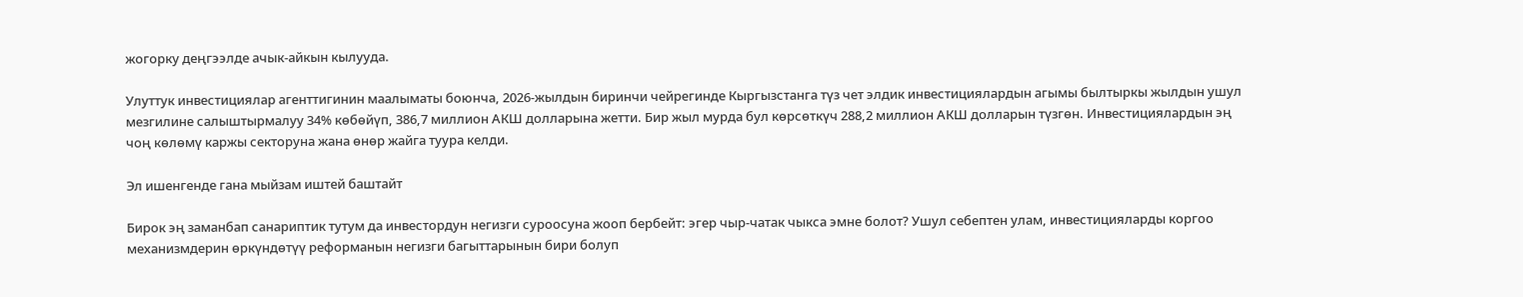жогорку деңгээлде ачык-айкын кылууда.

Улуттук инвестициялар агенттигинин маалыматы боюнча, 2026-жылдын биринчи чейрегинде Кыргызстанга түз чет элдик инвестициялардын агымы былтыркы жылдын ушул мезгилине салыштырмалуу 34% көбөйүп, 386,7 миллион АКШ долларына жетти. Бир жыл мурда бул көрсөткүч 288,2 миллион АКШ долларын түзгөн. Инвестициялардын эң чоң көлөмү каржы секторуна жана өнөр жайга туура келди.

Эл ишенгенде гана мыйзам иштей баштайт

Бирок эң заманбап санариптик тутум да инвестордун негизги суроосуна жооп бербейт: эгер чыр-чатак чыкса эмне болот? Ушул себептен улам, инвестицияларды коргоо механизмдерин өркүндөтүү реформанын негизги багыттарынын бири болуп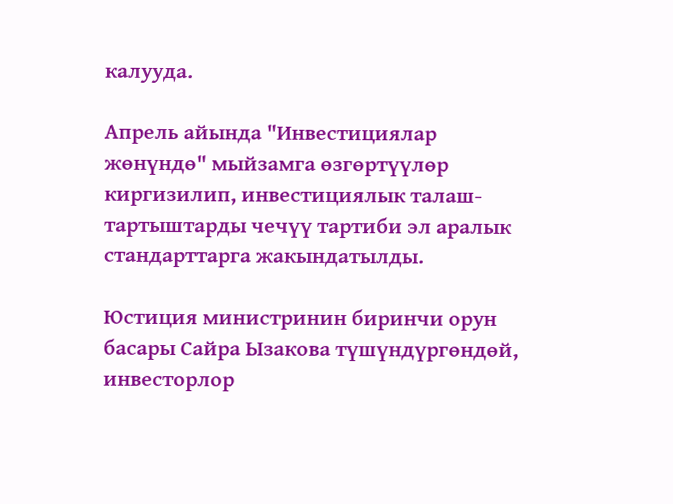калууда.

Апрель айында "Инвестициялар жөнүндө" мыйзамга өзгөртүүлөр киргизилип, инвестициялык талаш-тартыштарды чечүү тартиби эл аралык стандарттарга жакындатылды.

Юстиция министринин биринчи орун басары Сайра Ызакова түшүндүргөндөй, инвесторлор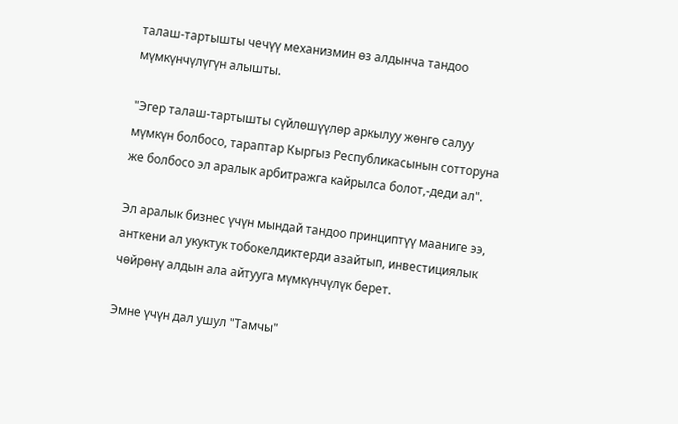талаш-тартышты чечүү механизмин өз алдынча тандоо мүмкүнчүлүгүн алышты.

"Эгер талаш-тартышты сүйлөшүүлөр аркылуу жөнгө салуу мүмкүн болбосо, тараптар Кыргыз Республикасынын сотторуна же болбосо эл аралык арбитражга кайрылса болот,-деди ал".

Эл аралык бизнес үчүн мындай тандоо принциптүү мааниге ээ, анткени ал укуктук тобокелдиктерди азайтып, инвестициялык чөйрөнү алдын ала айтууга мүмкүнчүлүк берет.

Эмне үчүн дал ушул "Тамчы"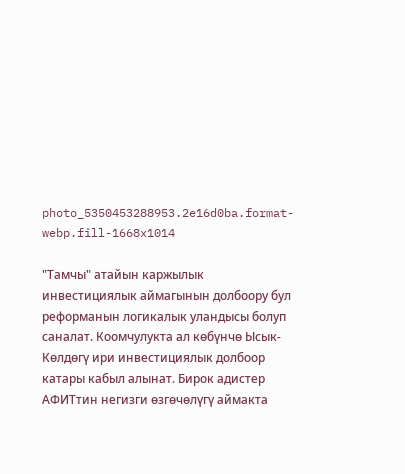photo_5350453288953.2e16d0ba.format-webp.fill-1668x1014

"Тамчы" атайын каржылык инвестициялык аймагынын долбоору бул реформанын логикалык уландысы болуп саналат. Коомчулукта ал көбүнчө Ысык-Көлдөгү ири инвестициялык долбоор катары кабыл алынат. Бирок адистер АФИТтин негизги өзгөчөлүгү аймакта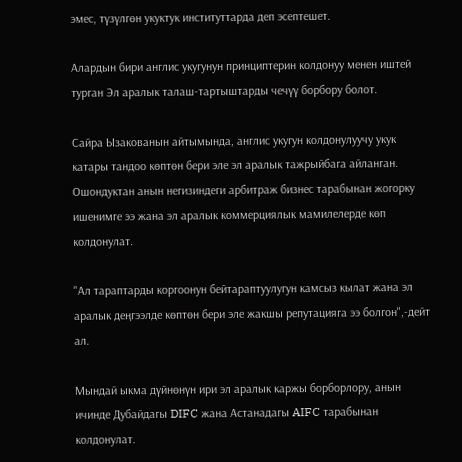эмес, түзүлгөн укуктук институттарда деп эсептешет.

Алардын бири англис укугунун принциптерин колдонуу менен иштей турган Эл аралык талаш-тартыштарды чечүү борбору болот.

Сайра Ызакованын айтымында, англис укугун колдонулуучу укук катары тандоо көптөн бери эле эл аралык тажрыйбага айланган. Ошондуктан анын негизиндеги арбитраж бизнес тарабынан жогорку ишенимге ээ жана эл аралык коммерциялык мамилелерде көп колдонулат.

"Ал тараптарды коргоонун бейтараптуулугун камсыз кылат жана эл аралык деңгээлде көптөн бери эле жакшы репутацияга ээ болгон",-дейт ал.

Мындай ыкма дүйнөнүн ири эл аралык каржы борборлору, анын ичинде Дубайдагы DIFC жана Астанадагы AIFC тарабынан колдонулат.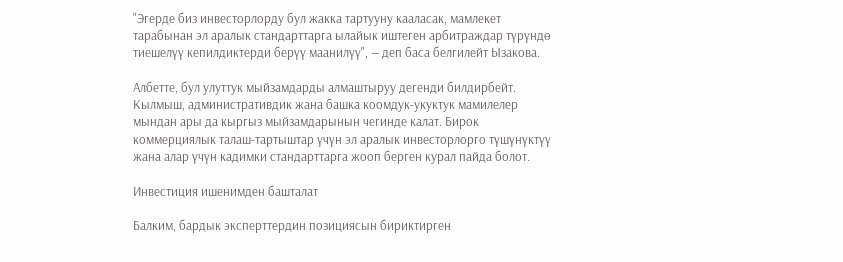"Эгерде биз инвесторлорду бул жакка тартууну кааласак, мамлекет тарабынан эл аралык стандарттарга ылайык иштеген арбитраждар түрүндө тиешелүү кепилдиктерди берүү маанилүү", — деп баса белгилейт Ызакова.

Албетте, бул улуттук мыйзамдарды алмаштыруу дегенди билдирбейт. Кылмыш, административдик жана башка коомдук-укуктук мамилелер мындан ары да кыргыз мыйзамдарынын чегинде калат. Бирок коммерциялык талаш-тартыштар үчүн эл аралык инвесторлорго түшүнүктүү жана алар үчүн кадимки стандарттарга жооп берген курал пайда болот.

Инвестиция ишенимден башталат

Балким, бардык эксперттердин позициясын бириктирген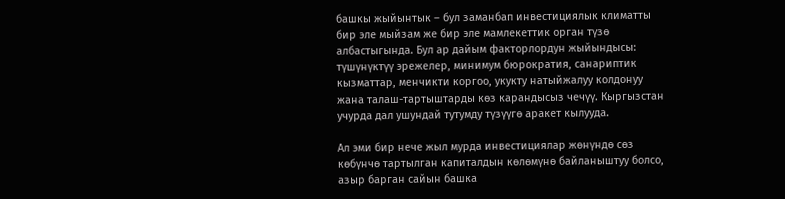башкы жыйынтык – бул заманбап инвестициялык климатты бир эле мыйзам же бир эле мамлекеттик орган түзө албастыгында. Бул ар дайым факторлордун жыйындысы: түшүнүктүү эрежелер, минимум бюрократия, санариптик кызматтар, менчикти коргоо, укукту натыйжалуу колдонуу жана талаш-тартыштарды көз карандысыз чечүү. Кыргызстан учурда дал ушундай тутумду түзүүгө аракет кылууда.

Ал эми бир нече жыл мурда инвестициялар жөнүндө сөз көбүнчө тартылган капиталдын көлөмүнө байланыштуу болсо, азыр барган сайын башка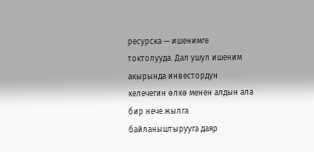ресурска — ишенимге токтолууда. Дал ушул ишеним акырында инвестордун келечегин өлкө менен алдын ала бир нече жылга байланыштырууга даяр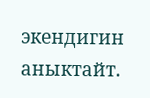экендигин аныктайт.